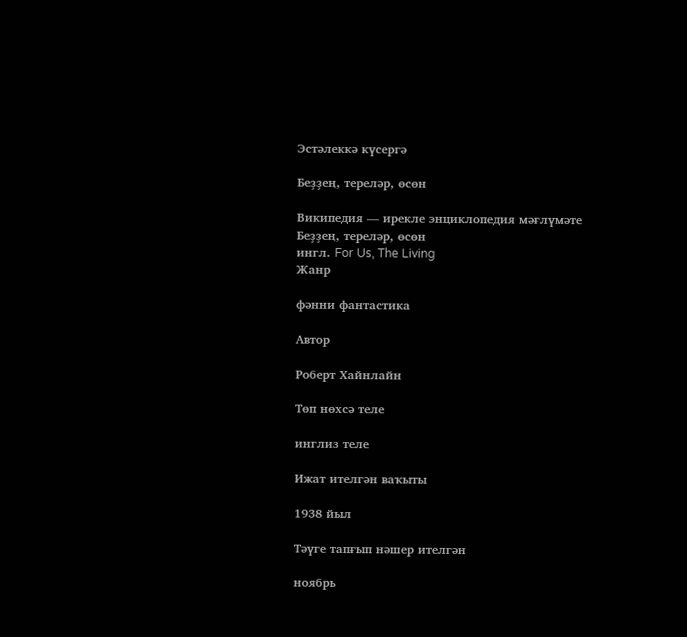Эстәлеккә күсергә

Беҙҙең, тереләр, өсөн

Википедия — ирекле энциклопедия мәғлүмәте
Беҙҙең, тереләр, өсөн
ингл. For Us, The Living
Жанр

фәнни фантастика

Автор

Роберт Хайнлайн

Төп нөхсә теле

инглиз теле

Ижат ителгән ваҡыты

1938 йыл

Тәүге тапғып нәшер ителгән

ноябрь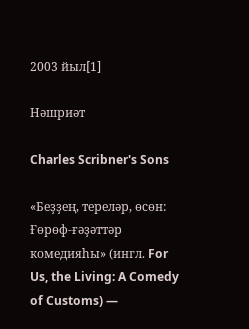2003 йыл[1]

Нәшриәт

Charles Scribner's Sons

«Беҙҙең, тереләр, өсөн: Ғөрөф-ғәҙәттәр комедияһы» (ингл. For Us, the Living: A Comedy of Customs) —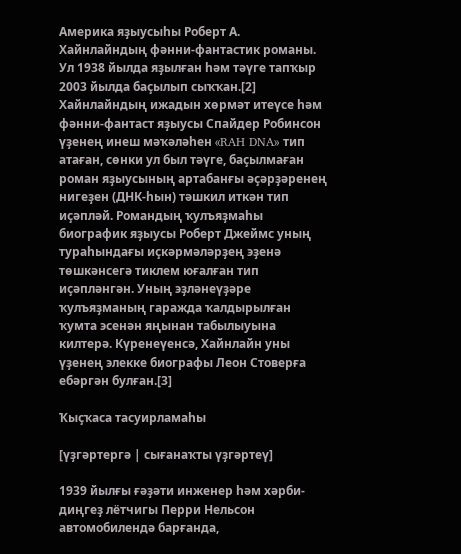Америка яҙыусыһы Роберт А. Хайнлайндың фәнни-фантастик романы. Ул 1938 йылда яҙылған һәм тәүге тапҡыр 2003 йылда баҫылып сыҡҡан.[2] Хайнлайндың ижадын хөрмәт итеүсе һәм фәнни-фантаст яҙыусы Спайдер Робинсон үҙенең инеш мәҡәләһен «RAH DNA» тип атаған, сөнки ул был тәүге, баҫылмаған роман яҙыусының артабанғы әҫәрҙәренең нигеҙен (ДНК-һын) тәшкил иткән тип иҫәпләй. Романдың ҡулъяҙмаһы биографик яҙыусы Роберт Джеймс уның тураһындағы иҫкәрмәләрҙең эҙенә төшкәнсегә тиклем юғалған тип иҫәпләнгән. Уның эҙләнеүҙәре ҡулъяҙманың гаражда ҡалдырылған ҡумта эсенән яңынан табылыуына килтерә. Күренеүенсә, Хайнлайн уны үҙенең элекке биографы Леон Стоверға ебәргән булған.[3]

Ҡыҫҡаса тасуирламаһы

[үҙгәртергә | сығанаҡты үҙгәртеү]

1939 йылғы ғәҙәти инженер һәм хәрби-диңгеҙ лётчигы Перри Нельсон автомобилендә барғанда,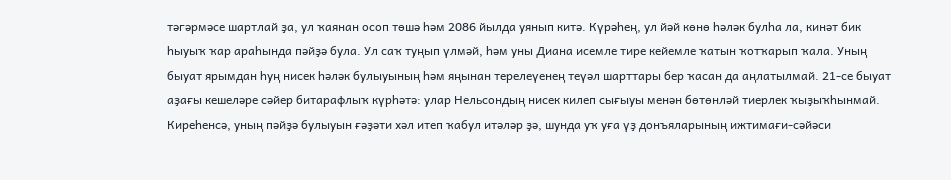тәгәрмәсе шартлай ҙа, ул ҡаянан осоп төшә һәм 2086 йылда уянып китә. Күрәһең, ул йәй көнө һәләк булһа ла, кинәт бик һыуыҡ ҡар араһында пәйҙә була. Ул саҡ туңып үлмәй, һәм уны Диана исемле тире кейемле ҡатын ҡотҡарып ҡала. Уның быуат ярымдан һуң нисек һәләк булыуының һәм яңынан терелеүенең теүәл шарттары бер ҡасан да аңлатылмай. 21-се быуат аҙағы кешеләре сәйер битарафлыҡ күрһәтә: улар Нельсондың нисек килеп сығыуы менән бөтөнләй тиерлек ҡыҙыҡһынмай. Киреһенсә, уның пәйҙә булыуын ғәҙәти хәл итеп ҡабул итәләр ҙә, шунда уҡ уға үҙ донъяларының ижтимағи-сәйәси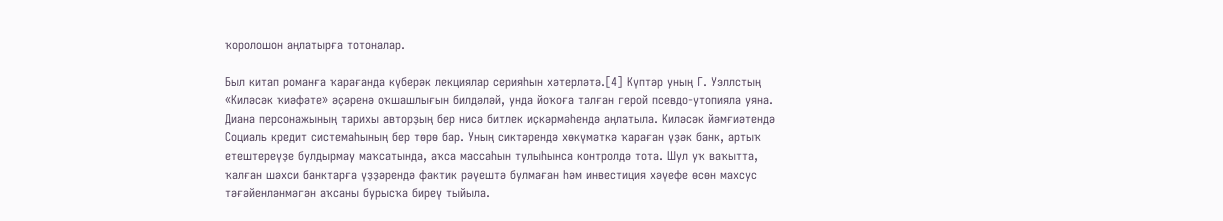ҡоролошон аңлатырға тотоналар.

Был китап романға ҡарағанда күберәк лекциялар серияһын хәтерләтә.[4] Күптәр уның Г. Уэллстың «Киләсәк ҡиәфәте» әҫәренә оҡшашлығын билдәләй, унда йоҡоға талған герой псевдо-утопияла уяна. Диана персонажының тарихы авторҙың бер нисә битлек иҫкәрмәһендә аңлатыла. Киләсәк йәмғиәтендә Социаль кредит системаһының бер төрө бар. Уның сиктәрендә хөкүмәткә ҡараған үҙәк банк, артыҡ етештереүҙе булдырмау маҡсатында, аҡса массаһын тулыһынса контролдә тота. Шул уҡ ваҡытта, ҡалған шәхси банктарға үҙҙәрендә фактик рәүештә булмаған һәм инвестиция хәүефе өсөн махсус тәғәйенләнмәгән аҡсаны бурысҡa биреү тыйыла.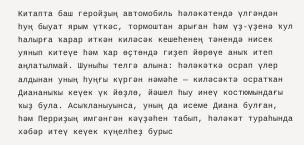Китапта баш геройҙың автомобиль һәләкәтендә үлгәндән һуң быуат ярым үткәс, тормоштан арыған һәм үҙ-үҙенә ҡул һалырға ҡарар иткән киләсәк кешеһенең тәнендә нисек уянып китеүе һәм ҡар өҫтөндә гиҙеп йөрөүе аныҡ итеп аңлатылмай. Шуныһы телгә алына: һәләкәткә осрап үлер алдынан уның һуңғы күргән нәмәһе — киләсәктә осратҡан Диананыҡы кеүек үк йөҙлө, йәшел һыу инеү костюмындағы ҡыҙ була. Асыҡланыуынса, уның да исеме Диана булған, һәм Перриҙың имгәнгән кәүҙәһен табып, һәләкәт тураһында хәбәр итеү кеүек күңелһеҙ бурыс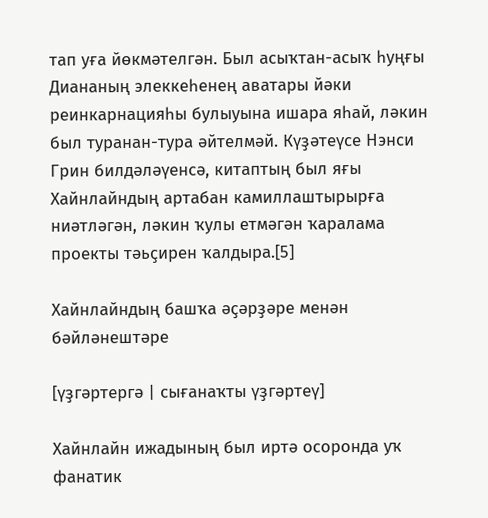тап уға йөкмәтелгән. Был асыҡтан-асыҡ һуңғы Диананың элеккеһенең аватары йәки реинкарнацияһы булыуына ишара яһай, ләкин был туранан-тура әйтелмәй. Күҙәтеүсе Нэнси Грин билдәләүенсә, китаптың был яғы Хайнлайндың артабан камиллаштырырға ниәтләгән, ләкин ҡулы етмәгән ҡаралама проекты тәьҫирен ҡалдыра.[5]

Хайнлайндың башҡа әҫәрҙәре менән бәйләнештәре

[үҙгәртергә | сығанаҡты үҙгәртеү]

Хайнлайн ижадының был иртә осоронда уҡ фанатик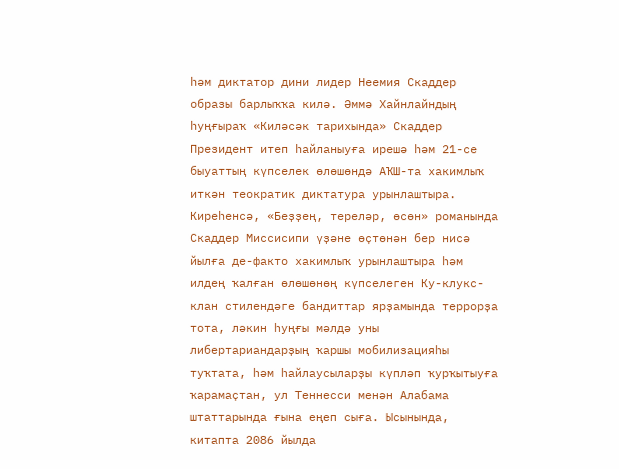һәм диктатор дини лидер Неемия Скаддер образы барлыҡҡa килә. Әммә Хайнлайндың һуңғыраҡ «Киләсәк тарихында» Скаддер Президент итеп һайланыуға ирешә һәм 21-се быуаттың күпселек өлөшөндә АҠШ-та хакимлыҡ иткән теократик диктатура урынлаштыра. Киреһенсә, «Беҙҙең, тереләр, өсөн» романында Скаддер Миссисипи үҙәне өҫтөнән бер нисә йылға де-факто хакимлыҡ урынлаштыра һәм илдең ҡалған өлөшөнөң күпселеген Ку-клукс-клан стилендәге бандиттар ярҙамында террорҙа тота, ләкин һуңғы мәлдә уны либертариандарҙың ҡаршы мобилизацияһы туҡтата, һәм һайлаусыларҙы күпләп ҡурҡытыуға ҡарамаҫтан, ул Теннесси менән Алабама штаттарында ғына еңеп сыға. Ысынында, китапта 2086 йылда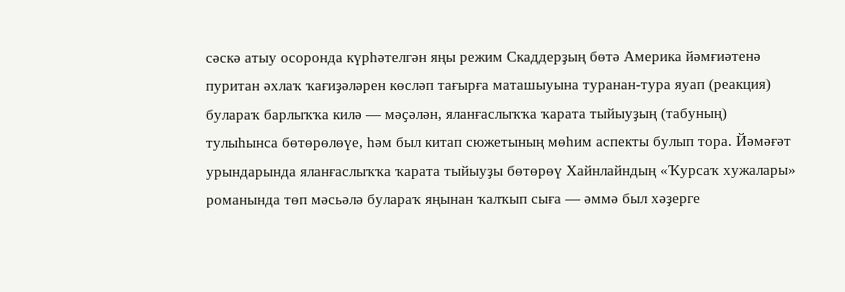сәскә атыу осоронда күрһәтелгән яңы режим Скаддерҙың бөтә Америка йәмғиәтенә пуритан әхлаҡ ҡағиҙәләрен көсләп тағырға маташыуына туранан-тура яуап (реакция) булараҡ барлыҡҡа килә — мәҫәлән, яланғаслыҡҡа ҡарата тыйыуҙың (табуның) тулыһынса бөтөрөлөүе, һәм был китап сюжетының мөһим аспекты булып тора. Йәмәғәт урындарында яланғаслыҡҡа ҡарата тыйыуҙы бөтөрөү Хайнлайндың «Ҡурсаҡ хужалары» романында төп мәсьәлә булараҡ яңынан ҡалҡып сыға — әммә был хәҙерге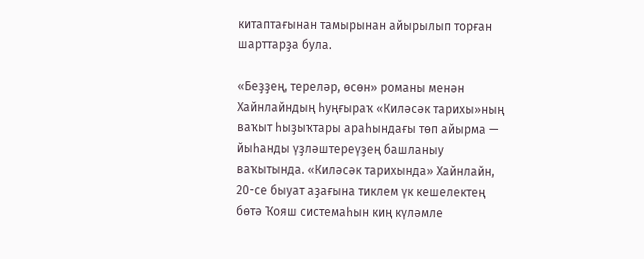китаптағынан тамырынан айырылып торған шарттарҙа була.

«Беҙҙең, тереләр, өсөн» романы менән Хайнлайндың һуңғыраҡ «Киләсәк тарихы»ның ваҡыт һыҙыҡтары араһындағы төп айырма — йыһанды үҙләштереүҙең башланыу ваҡытында. «Киләсәк тарихында» Хайнлайн, 20-се быуат аҙағына тиклем үк кешелектең бөтә Ҡояш системаһын киң күләмле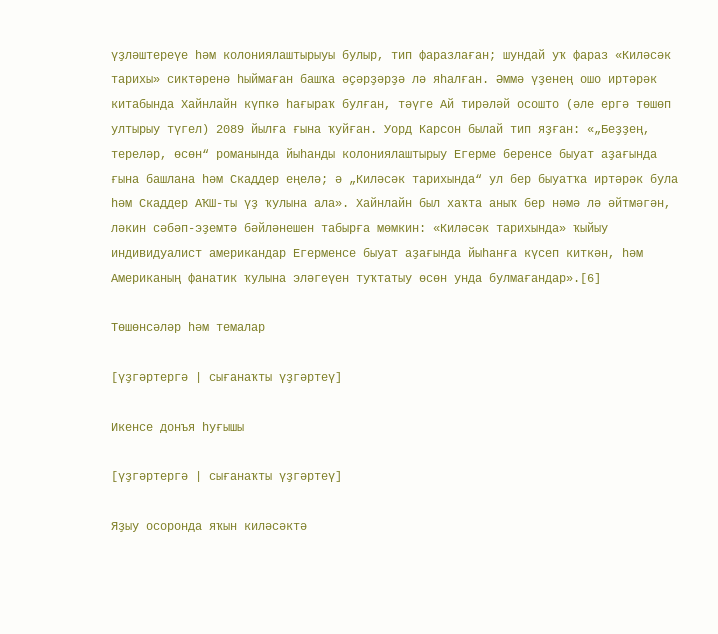үҙләштереүе һәм колониялаштырыуы булыр, тип фаразлаған; шундай уҡ фараз «Киләсәк тарихы» сиктәренә һыймаған башҡа әҫәрҙәрҙә лә яһалған. Әммә үҙенең ошо иртәрәк китабында Хайнлайн күпкә һағыраҡ булған, тәүге Ай тирәләй осошто (әле ергә төшөп ултырыу түгел) 2089 йылға ғына ҡуйған. Уорд Карсон былай тип яҙған: «„Беҙҙең, тереләр, өсөн“ романында йыһанды колониялаштырыу Егерме беренсе быуат аҙағында ғына башлана һәм Скаддер еңелә; ә „Киләсәк тарихында“ ул бер быуатҡа иртәрәк була һәм Скаддер АҠШ-ты үҙ ҡулына ала». Хайнлайн был хаҡта аныҡ бер нәмә лә әйтмәгән, ләкин сәбәп-эҙемтә бәйләнешен табырға мөмкин: «Киләсәк тарихында» ҡыйыу индивидуалист американдар Егерменсе быуат аҙағында йыһанға күсеп киткән, һәм Американың фанатик ҡулына эләгеүен туҡтатыу өсөн унда булмағандар».[6]

Төшөнсәләр һәм темалар

[үҙгәртергә | сығанаҡты үҙгәртеү]

Икенсе донъя һуғышы

[үҙгәртергә | сығанаҡты үҙгәртеү]

Яҙыу осоронда яҡын киләсәктә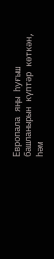Европала яңы һуғыш башланырын күптәр көткән, һәм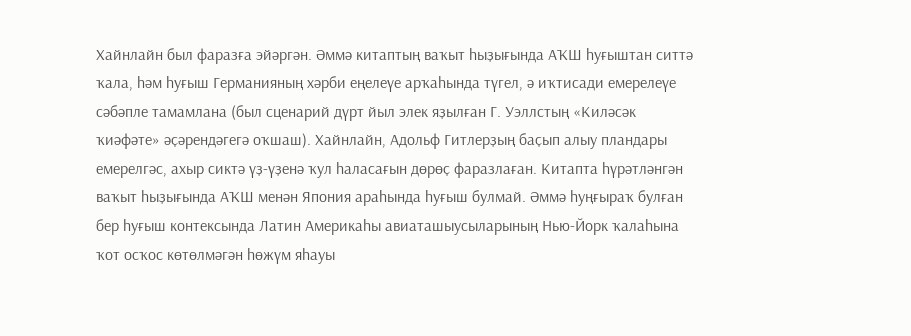Хайнлайн был фаразға эйәргән. Әммә китаптың ваҡыт һыҙығында АҠШ һуғыштан ситтә ҡала, һәм һуғыш Германияның хәрби еңелеүе арҡаһында түгел, ә иҡтисади емерелеүе сәбәпле тамамлана (был сценарий дүрт йыл элек яҙылған Г. Уэллстың «Киләсәк ҡиәфәте» әҫәрендәгегә оҡшаш). Хайнлайн, Адольф Гитлерҙың баҫып алыу пландары емерелгәс, ахыр сиктә үҙ-үҙенә ҡул һаласағын дөрөҫ фаразлаған. Китапта һүрәтләнгән ваҡыт һыҙығында АҠШ менән Япония араһында һуғыш булмай. Әммә һуңғыраҡ булған бер һуғыш контексында Латин Америкаһы авиаташыусыларының Нью-Йорк ҡалаһына ҡот осҡос көтөлмәгән һөжүм яһауы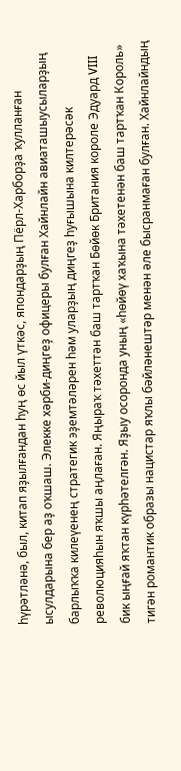һүрәтләнә, был, китап яҙылғандан һуң өс йыл үткәс, япондарҙың Пёрл-Харборҙа ҡулланған ысулдарына бер аҙ оҡшаш. Элекке хәрби-диңгеҙ офицеры булған Хайнлайн авиаташыусыларҙың барлыҡҡа килеүенең стратегик эҙемтәләрен һәм уларҙың диңгеҙ һуғышына килтерәсәк революцияһын яҡшы аңлаған. Яңыраҡ тәхеттән баш тартҡан Бөйөк Британия короле Эдуард VIII бик ыңғай яҡтан күрһәтелгән. Яҙыу осоронда уның «һөйөү хаҡына тәхетенән баш тартҡан Король» тигән романтик образы нацистар яҡлы бәйләнештәр менән әле бысранмаған булған. Хайнлайндың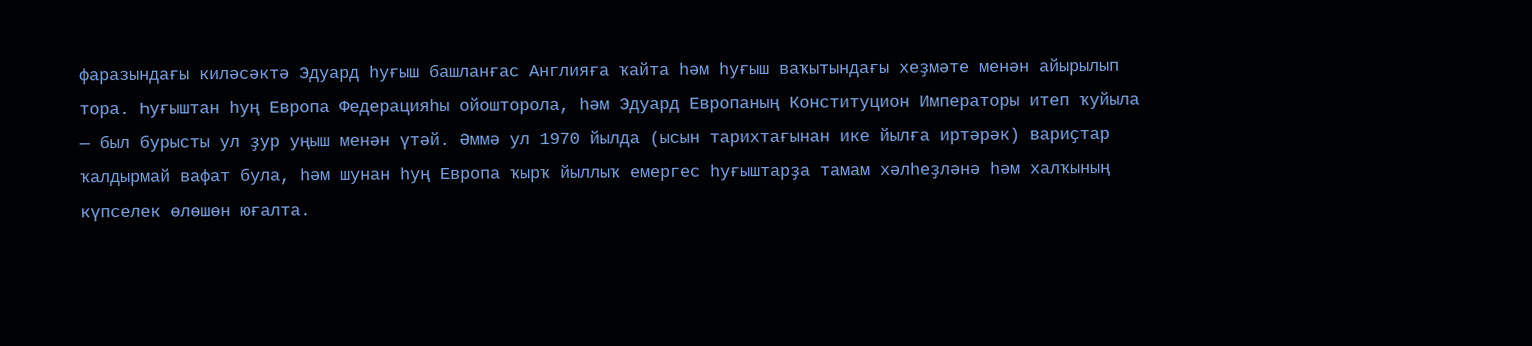фаразындағы киләсәктә Эдуард һуғыш башланғас Англияға ҡайта һәм һуғыш ваҡытындағы хеҙмәте менән айырылып тора. Һуғыштан һуң Европа Федерацияһы ойошторола, һәм Эдуард Европаның Конституцион Императоры итеп ҡуйыла — был бурысты ул ҙур уңыш менән үтәй. Әммә ул 1970 йылда (ысын тарихтағынан ике йылға иртәрәк) вариҫтар ҡалдырмай вафат була, һәм шунан һуң Европа ҡырҡ йыллыҡ емергес һуғыштарҙа тамам хәлһеҙләнә һәм халҡының күпселек өлөшөн юғалта.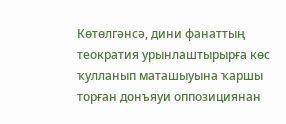Көтөлгәнсә, дини фанаттың теократия урынлаштырырға көс ҡулланып маташыуына ҡаршы торған донъяуи оппозициянан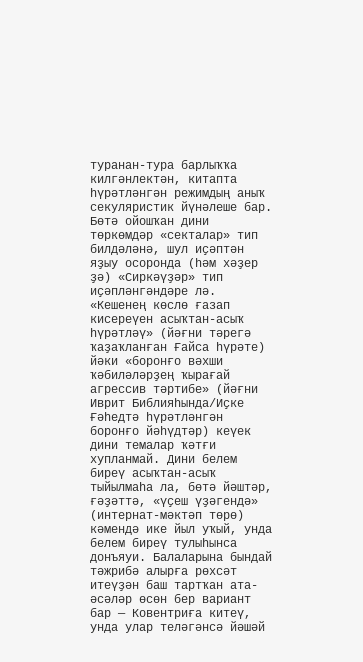туранан-тура барлыҡҡа килгәнлектән, китапта һүрәтләнгән режимдың аныҡ секуляристик йүнәлеше бар. Бөтә ойошҡан дини төркөмдәр «секталар» тип билдәләнә, шул иҫәптән яҙыу осоронда (һәм хәҙер ҙә) «Сиркәүҙәр» тип иҫәпләнгәндәре лә. «Кешенең көслө ғазап кисереүен асыҡтан-асыҡ һүрәтләү» (йәғни тәрегә ҡаҙаҡланған Ғайса һүрәте) йәки «боронғо вәхши ҡәбиләләрҙең ҡырағай агрессив тәртибе» (йәғни Иврит Библияһында/Иҫке Ғәһедтә һүрәтләнгән боронғо йәһүдтәр) кеүек дини темалар ҡәтғи хупланмай. Дини белем биреү асыҡтан-асыҡ тыйылмаһа ла, бөтә йәштәр, ғәҙәттә, «үҫеш үҙәгендә» (интернат-мәктәп төрө) кәмендә ике йыл уҡый, унда белем биреү тулыһынса донъяуи. Балаларына бындай тәжрибә алырға рөхсәт итеүҙән баш тартҡан ата-әсәләр өсөн бер вариант бар — Ковентриға китеү, унда улар теләгәнсә йәшәй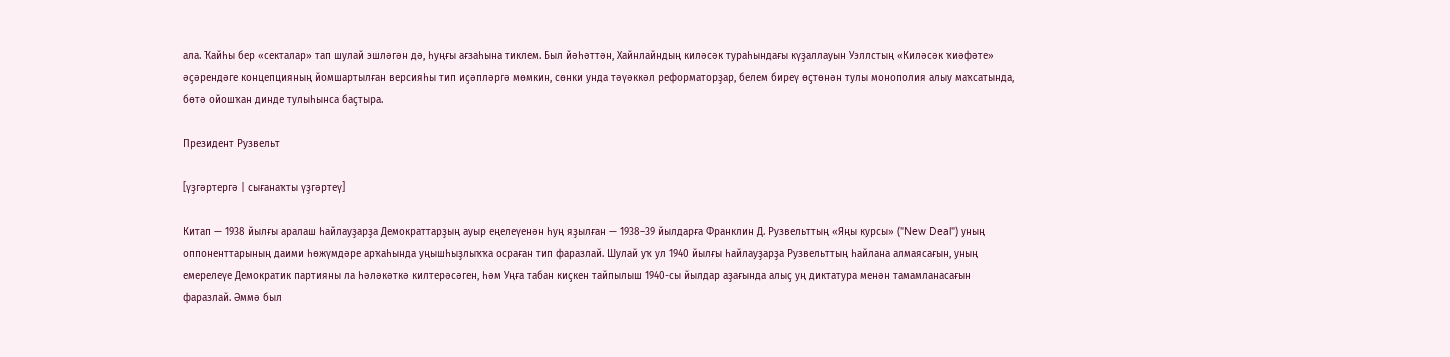ала. Ҡайһы бер «секталар» тап шулай эшләгән дә, һуңғы ағзаһына тиклем. Был йәһәттән, Хайнлайндың киләсәк тураһындағы күҙаллауын Уэллстың «Киләсәк ҡиәфәте» әҫәрендәге концепцияның йомшартылған версияһы тип иҫәпләргә мөмкин, сөнки унда тәүәккәл реформаторҙар, белем биреү өҫтөнән тулы монополия алыу маҡсатында, бөтә ойошҡан динде тулыһынса баҫтыра.

Президент Рузвельт

[үҙгәртергә | сығанаҡты үҙгәртеү]

Китап — 1938 йылғы аралаш һайлауҙарҙа Демократтарҙың ауыр еңелеүенән һуң яҙылған — 1938–39 йылдарға Франклин Д. Рузвельттың «Яңы курсы» ("New Deal") уның оппоненттарының даими һөжүмдәре арҡаһында уңышһыҙлыҡҡа осраған тип фаразлай. Шулай уҡ ул 1940 йылғы һайлауҙарҙа Рузвельттың һайлана алмаясағын, уның емерелеүе Демократик партияны ла һәләкәткә килтерәсәген, һәм Уңға табан киҫкен тайпылыш 1940-сы йылдар аҙағында алыҫ уң диктатура менән тамамланасағын фаразлай. Әммә был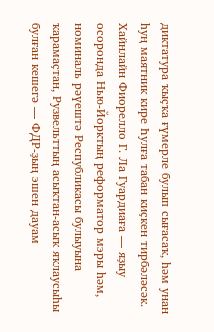диктатура ҡыҫҡа ғүмерле булып сығасаҡ, һәм унан һуң маятник кире Һулға табан киҫкен тирбәләсәк. Хайнлайн Фиорелло Г. Ла Гуардиаға — яҙыу осоронда Нью-Йорктың реформатор мэры һәм, номиналь рәүештә Республикасы булыуына ҡарамаҫтан, Рузвельттың асыҡтан-асыҡ яҡлаусыһы булған кешегә — ФДР-ҙың эшен дауам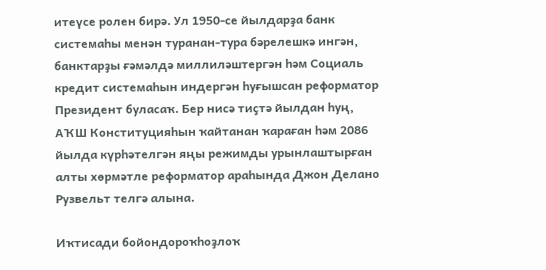итеүсе ролен бирә. Ул 1950-се йылдарҙа банк системаһы менән туранан-тура бәрелешкә ингән, банктарҙы ғәмәлдә миллиләштергән һәм Социаль кредит системаһын индергән һуғышсан реформатор Президент буласаҡ. Бер нисә тиҫтә йылдан һуң, АҠШ Конституцияһын ҡайтанан ҡараған һәм 2086 йылда күрһәтелгән яңы режимды урынлаштырған алты хөрмәтле реформатор араһында Джон Делано Рузвельт телгә алына.

Иҡтисади бойондороҡһоҙлоҡ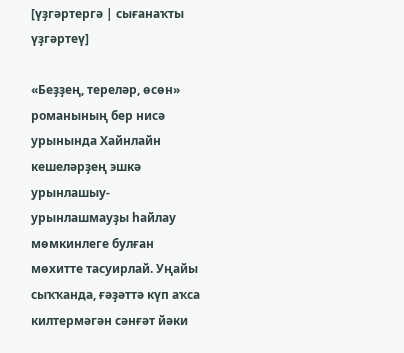[үҙгәртергә | сығанаҡты үҙгәртеү]

«Беҙҙең, тереләр, өсөн» романының бер нисә урынында Хайнлайн кешеләрҙең эшкә урынлашыу-урынлашмауҙы һайлау мөмкинлеге булған мөхитте тасуирлай. Уңайы сыҡҡанда, ғәҙәттә күп аҡса килтермәгән сәнғәт йәки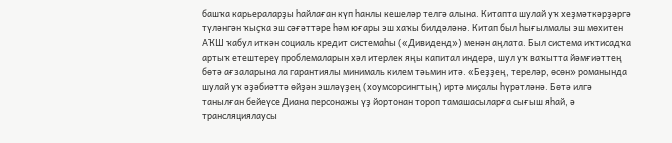башҡа карьераларҙы һайлаған күп һанлы кешеләр телгә алына. Китапта шулай уҡ хеҙмәткәрҙәргә түләнгән ҡыҫҡа эш сәғәттәре һәм юғары эш хаҡы билдәләнә. Китап был һығылмалы эш мөхитен АҠШ ҡабул иткән социаль кредит системаһы («Дивиденд») менән аңлата. Был система иҡтисадҡа артыҡ етештереү проблемаларын хәл итерлек яңы капитал индерә, шул уҡ ваҡытта йәмғиәттең бөтә ағзаларына ла гарантиялы минималь килем тәьмин итә. «Беҙҙең, тереләр, өсөн» романында шулай уҡ әҙәбиәттә өйҙән эшләүҙең (хоумсорсингтың) иртә миҫалы һүрәтләнә. Бөтә илгә танылған бейеүсе Диана персонажы үҙ йортонан тороп тамашасыларға сығыш яһай, ә трансляциялаусы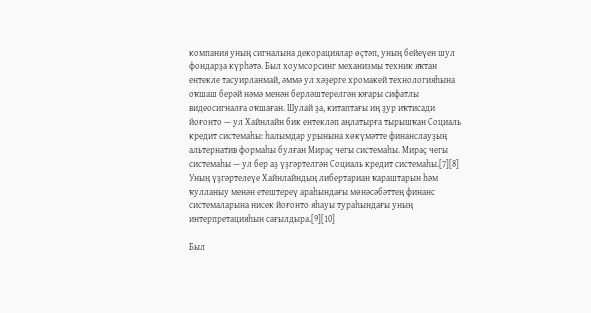компания уның сигналына декорациялар өҫтәп, уның бейеүен шул фондарҙа күрһәтә. Был хоумсорсинг механизмы техник яҡтан ентекле тасуирланмай, әммә ул хәҙерге хромакей технологияһына оҡшаш берәй нәмә менән берләштерелгән юғары сифатлы видеосигналға оҡшаған. Шулай ҙа, китаптағы иң ҙур иҡтисади йоғонто — ул Хайнлайн бик ентекләп аңлатырға тырышҡан Социаль кредит системаһы: һалымдар урынына хөкүмәтте финанслауҙың альтернатив формаһы булған Мираҫ чегы системаһы. Мираҫ чегы системаһы — ул бер аҙ үҙгәртелгән Социаль кредит системаһы.[7][8] Уның үҙгәртелеүе Хайнлайндың либертариан ҡараштарын һәм ҡулланыу менән етештереү араһындағы мөнәсәбәттең финанс системаларына нисек йоғонто яһауы тураһындағы уның интерпретацияһын сағылдыра.[9][10]

Был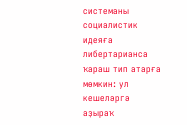системаны социалистик идеяға либертарианса ҡараш тип атарға мөмкин: ул кешеләргә аҙыраҡ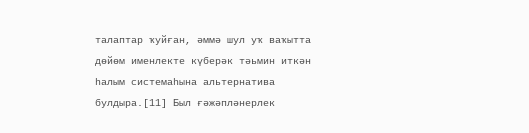талаптар ҡуйған, әммә шул уҡ ваҡытта дөйөм именлекте күберәк тәьмин иткән һалым системаһына альтернатива булдыра.[11] Был ғәжәпләнерлек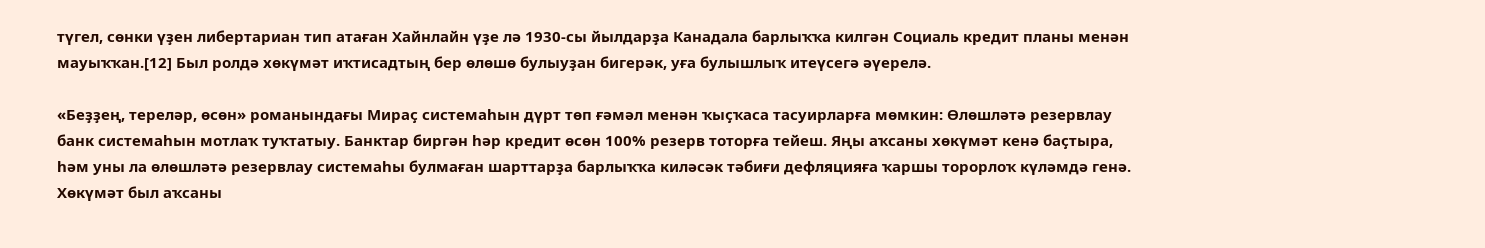түгел, сөнки үҙен либертариан тип атаған Хайнлайн үҙе лә 1930-сы йылдарҙа Канадала барлыҡҡa килгән Социаль кредит планы менән мауыҡҡан.[12] Был ролдә хөкүмәт иҡтисадтың бер өлөшө булыуҙан бигерәк, уға булышлыҡ итеүсегә әүерелә.

«Беҙҙең, тереләр, өсөн» романындағы Мираҫ системаһын дүрт төп ғәмәл менән ҡыҫҡаса тасуирларға мөмкин: Өлөшләтә резервлау банк системаһын мотлаҡ туҡтатыу. Банктар биргән һәр кредит өсөн 100% резерв тоторға тейеш. Яңы аҡсаны хөкүмәт кенә баҫтыра, һәм уны ла өлөшләтә резервлау системаһы булмаған шарттарҙа барлыҡҡа киләсәк тәбиғи дефляцияға ҡаршы торорлоҡ күләмдә генә. Хөкүмәт был аҡсаны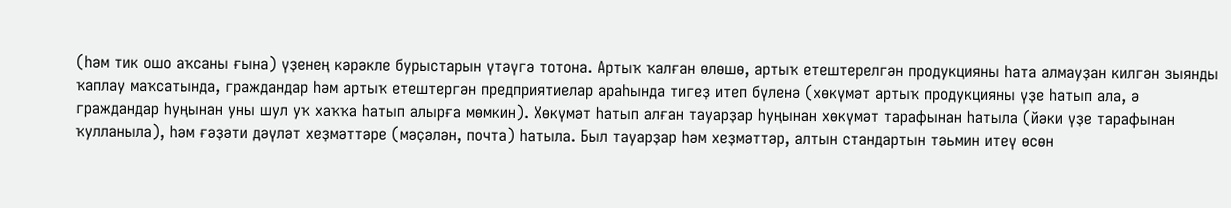(һәм тик ошо аҡсаны ғына) үҙенең кәрәкле бурыстарын үтәүгә тотона. Артыҡ ҡалған өлөшө, артыҡ етештерелгән продукцияны һата алмауҙан килгән зыянды ҡаплау маҡсатында, граждандар һәм артыҡ етештергән предприятиелар араһында тигеҙ итеп бүленә (хөкүмәт артыҡ продукцияны үҙе һатып ала, ә граждандар һуңынан уны шул уҡ хаҡҡа һатып алырға мөмкин). Хөкүмәт һатып алған тауарҙар һуңынан хөкүмәт тарафынан һатыла (йәки үҙе тарафынан ҡулланыла), һәм ғәҙәти дәүләт хеҙмәттәре (мәҫәлән, почта) һатыла. Был тауарҙар һәм хеҙмәттәр, алтын стандартын тәьмин итеү өсөн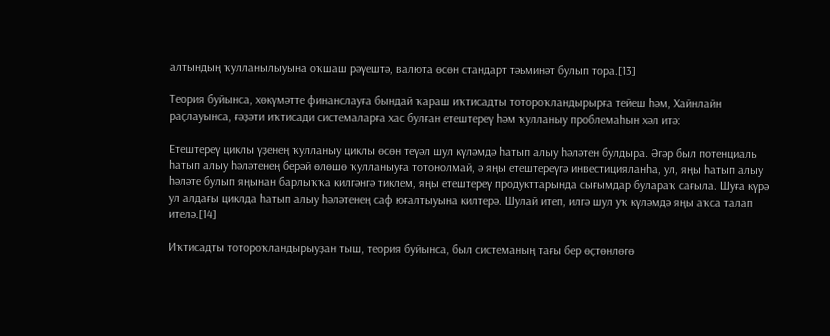алтындың ҡулланылыуына оҡшаш рәүештә, валюта өсөн стандарт тәьминәт булып тора.[13]

Теория буйынса, хөкүмәтте финанслауға бындай ҡараш иҡтисадты тотороҡландырырға тейеш һәм, Хайнлайн раҫлауынса, ғәҙәти иҡтисади системаларға хас булған етештереү һәм ҡулланыу проблемаһын хәл итә:

Етештереү циклы үҙенең ҡулланыу циклы өсөн теүәл шул күләмдә һатып алыу һәләтен булдыра. Әгәр был потенциаль һатып алыу һәләтенең берәй өлөшө ҡулланыуға тотонолмай, ә яңы етештереүгә инвестицияланһа, ул, яңы һатып алыу һәләте булып яңынан барлыҡҡа килгәнгә тиклем, яңы етештереү продукттарында сығымдар булараҡ сағыла. Шуға күрә ул алдағы циклда һатып алыу һәләтенең саф юғалтыуына килтерә. Шулай итеп, илгә шул уҡ күләмдә яңы аҡса талап ителә.[14]

Иҡтисадты тотороҡландырыуҙан тыш, теория буйынса, был системаның тағы бер өҫтөнлөгө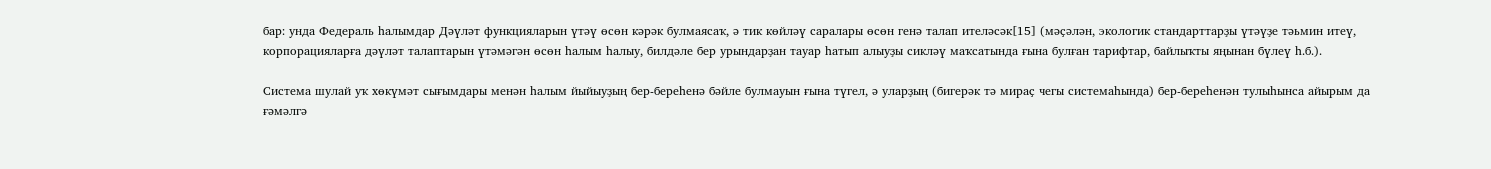бар: унда Федераль һалымдар Дәүләт функцияларын үтәү өсөн кәрәк булмаясаҡ, ә тик көйләү саралары өсөн генә талап ителәсәк[15] (мәҫәлән, экологик стандарттарҙы үтәүҙе тәьмин итеү, корпорацияларға дәүләт талаптарын үтәмәгән өсөн һалым һалыу, билдәле бер урындарҙан тауар һатып алыуҙы сикләү маҡсатында ғына булған тарифтар, байлыҡты яңынан бүлеү һ.б.).

Система шулай уҡ хөкүмәт сығымдары менән һалым йыйыуҙың бер-береһенә бәйле булмауын ғына түгел, ә уларҙың (бигерәк тә мираҫ чегы системаһында) бер-береһенән тулыһынса айырым да ғәмәлгә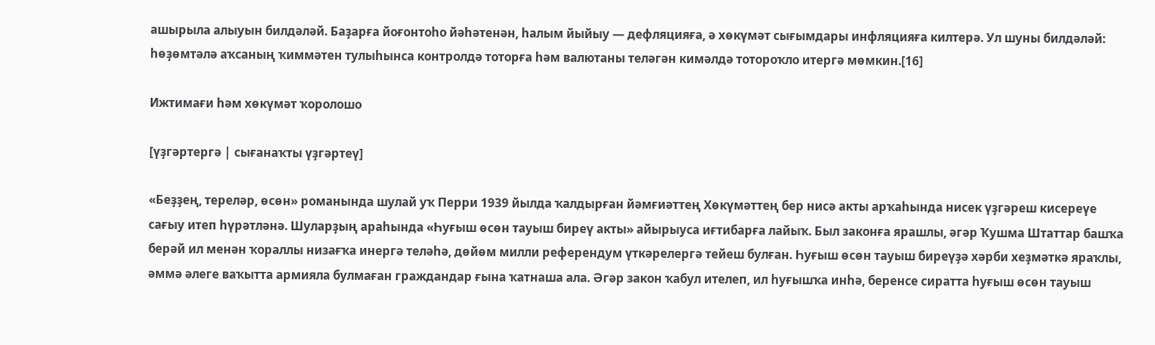ашырыла алыуын билдәләй. Баҙарға йоғонтоһо йәһәтенән, һалым йыйыу — дефляцияға, ә хөкүмәт сығымдары инфляцияға килтерә. Ул шуны билдәләй: һөҙөмтәлә аҡсаның ҡиммәтен тулыһынса контролдә тоторға һәм валютаны теләгән кимәлдә тотороҡло итергә мөмкин.[16]

Ижтимағи һәм хөкүмәт ҡоролошо

[үҙгәртергә | сығанаҡты үҙгәртеү]

«Беҙҙең, тереләр, өсөн» романында шулай уҡ Перри 1939 йылда ҡалдырған йәмғиәттең Хөкүмәттең бер нисә акты арҡаһында нисек үҙгәреш кисереүе сағыу итеп һүрәтләнә. Шуларҙың араһында «Һуғыш өсөн тауыш биреү акты» айырыуса иғтибарға лайыҡ. Был законға ярашлы, әгәр Ҡушма Штаттар башҡa берәй ил менән ҡораллы низағҡа инергә теләһә, дөйөм милли референдум үткәрелергә тейеш булған. Һуғыш өсөн тауыш биреүҙә хәрби хеҙмәткә яраҡлы, әммә әлеге ваҡытта армияла булмаған граждандар ғына ҡатнаша ала. Әгәр закон ҡабул ителеп, ил һуғышҡа инһә, беренсе сиратта һуғыш өсөн тауыш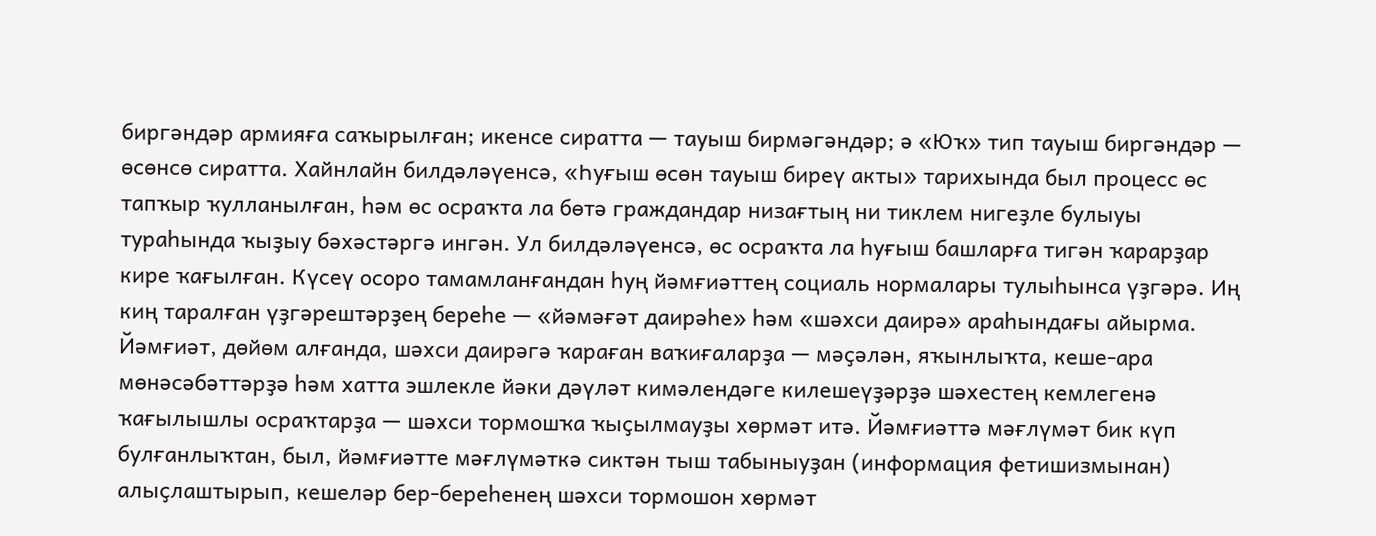биргәндәр армияға саҡырылған; икенсе сиратта — тауыш бирмәгәндәр; ә «Юҡ» тип тауыш биргәндәр — өсөнсө сиратта. Хайнлайн билдәләүенсә, «Һуғыш өсөн тауыш биреү акты» тарихында был процесс өс тапҡыр ҡулланылған, һәм өс осраҡта ла бөтә граждандар низағтың ни тиклем нигеҙле булыуы тураһында ҡыҙыу бәхәстәргә ингән. Ул билдәләүенсә, өс осраҡта ла һуғыш башларға тигән ҡарарҙар кире ҡағылған. Күсеү осоро тамамланғандан һуң йәмғиәттең социаль нормалары тулыһынса үҙгәрә. Иң киң таралған үҙгәрештәрҙең береһе — «йәмәғәт даирәһе» һәм «шәхси даирә» араһындағы айырма. Йәмғиәт, дөйөм алғанда, шәхси даирәгә ҡараған ваҡиғаларҙа — мәҫәлән, яҡынлыҡта, кеше-ара мөнәсәбәттәрҙә һәм хатта эшлекле йәки дәүләт кимәлендәге килешеүҙәрҙә шәхестең кемлегенә ҡағылышлы осраҡтарҙа — шәхси тормошҡа ҡыҫылмауҙы хөрмәт итә. Йәмғиәттә мәғлүмәт бик күп булғанлыҡтан, был, йәмғиәтте мәғлүмәткә сиктән тыш табыныуҙан (информация фетишизмынан) алыҫлаштырып, кешеләр бер-береһенең шәхси тормошон хөрмәт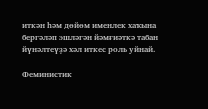иткән һәм дөйөм именлек хаҡына бергәләп эшләгән йәмғиәткә табан йүнәлтеүҙә хәл иткес роль уйнай.

Феминистик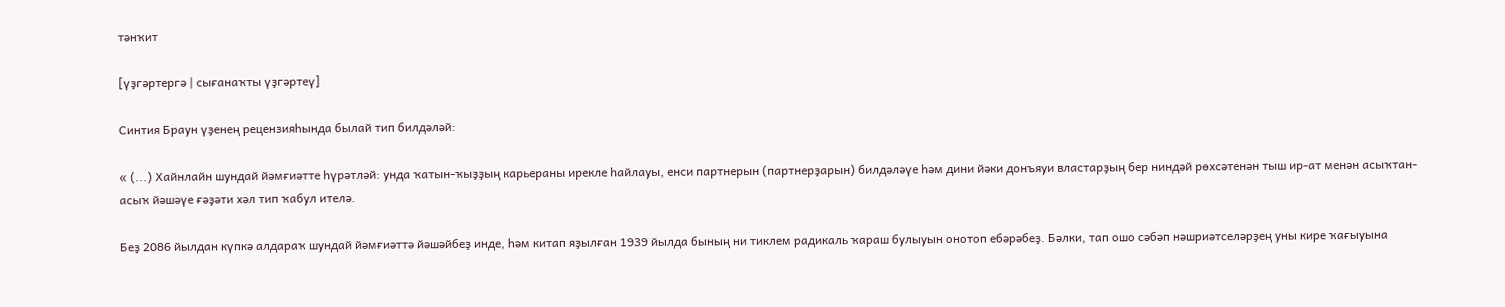тәнҡит

[үҙгәртергә | сығанаҡты үҙгәртеү]

Синтия Браун үҙенең рецензияһында былай тип билдәләй:

« (...) Хайнлайн шундай йәмғиәтте һүрәтләй: унда ҡатын-ҡыҙҙың карьераны ирекле һайлауы, енси партнерын (партнерҙарын) билдәләүе һәм дини йәки донъяуи властарҙың бер ниндәй рөхсәтенән тыш ир-ат менән асыҡтан-асыҡ йәшәүе ғәҙәти хәл тип ҡабул ителә.

Беҙ 2086 йылдан күпкә алдараҡ шундай йәмғиәттә йәшәйбеҙ инде, һәм китап яҙылған 1939 йылда бының ни тиклем радикаль ҡараш булыуын онотоп ебәрәбеҙ. Бәлки, тап ошо сәбәп нәшриәтселәрҙең уны кире ҡағыуына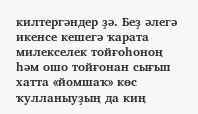килтергәндер ҙә. Беҙ әлегә икенсе кешегә ҡарата милекселек тойғоһоноң һәм ошо тойғонан сығып хатта «йомшаҡ» көс ҡулланыуҙың да киң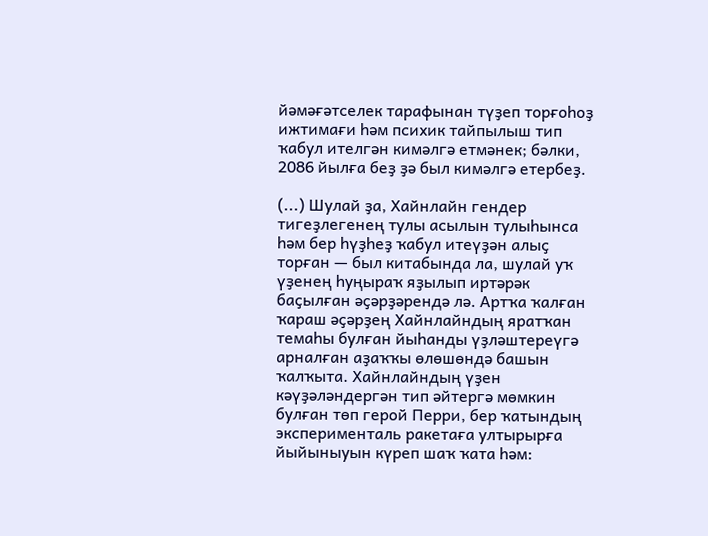йәмәғәтселек тарафынан түҙеп торғоһоҙ ижтимағи һәм психик тайпылыш тип ҡабул ителгән кимәлгә етмәнек; бәлки, 2086 йылға беҙ ҙә был кимәлгә етербеҙ.

(...) Шулай ҙа, Хайнлайн гендер тигеҙлегенең тулы асылын тулыһынса һәм бер һүҙһеҙ ҡабул итеүҙән алыҫ торған — был китабында ла, шулай уҡ үҙенең һуңыраҡ яҙылып иртәрәк баҫылған әҫәрҙәрендә лә. Артҡа ҡалған ҡараш әҫәрҙең Хайнлайндың яратҡан темаһы булған йыһанды үҙләштереүгә арналған аҙаҡҡы өлөшөндә башын ҡалҡыта. Хайнлайндың үҙен кәүҙәләндергән тип әйтергә мөмкин булған төп герой Перри, бер ҡатындың эксперименталь ракетаға ултырырға йыйыныуын күреп шаҡ ҡата һәм: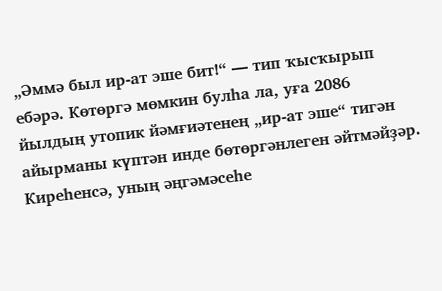„Әммә был ир-ат эше бит!“ — тип ҡысҡырып ебәрә. Көтөргә мөмкин булһа ла, уға 2086 йылдың утопик йәмғиәтенең „ир-ат эше“ тигән айырманы күптән инде бөтөргәнлеген әйтмәйҙәр. Киреһенсә, уның әңгәмәсеһe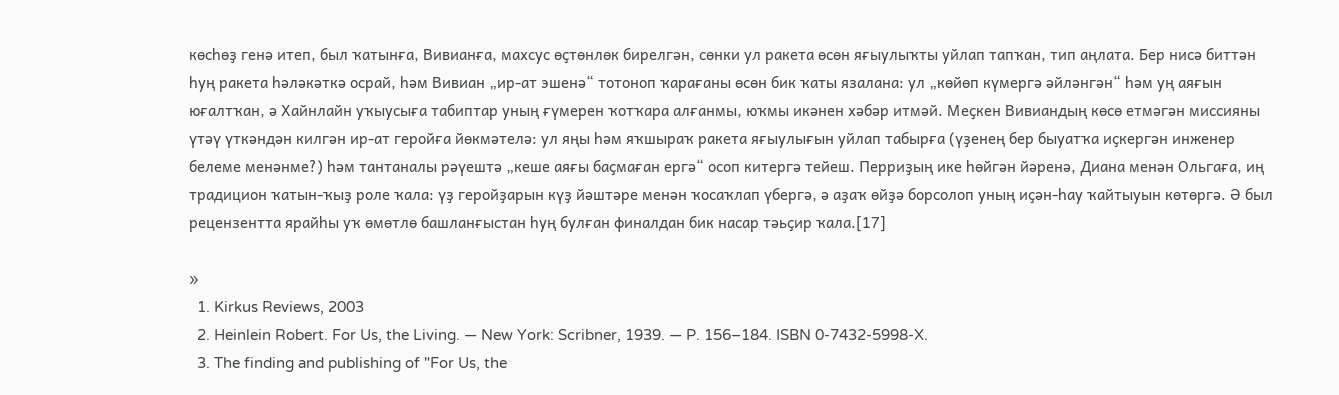көсһөҙ генә итеп, был ҡатынға, Вивианға, махсус өҫтөнлөк бирелгән, сөнки ул ракета өсөн яғыулыҡты уйлап тапҡан, тип аңлата. Бер нисә биттән һуң ракета һәләкәткә осрай, һәм Вивиан „ир-ат эшенә“ тотоноп ҡарағаны өсөн бик ҡаты язалана: ул „көйөп күмергә әйләнгән“ һәм уң аяғын юғалтҡан, ә Хайнлайн уҡыусыға табиптар уның ғүмерен ҡотҡара алғанмы, юҡмы икәнен хәбәр итмәй. Меҫкен Вивиандың көсө етмәгән миссияны үтәү үткәндән килгән ир-ат геройға йөкмәтелә: ул яңы һәм яҡшыраҡ ракета яғыулығын уйлап табырға (үҙенең бер быуатҡа иҫкергән инженер белеме менәнме?) һәм тантаналы рәүештә „кеше аяғы баҫмаған ергә“ осоп китергә тейеш. Перриҙың ике һөйгән йәренә, Диана менән Ольгаға, иң традицион ҡатын-ҡыҙ роле ҡала: үҙ геройҙарын күҙ йәштәре менән ҡосаҡлап үбергә, ә аҙаҡ өйҙә борсолоп уның иҫән-һау ҡайтыуын көтөргә. Ә был рецензентта ярайһы уҡ өмөтлө башланғыстан һуң булған финалдан бик насар тәьҫир ҡала.[17]

»
  1. Kirkus Reviews, 2003
  2. Heinlein Robert. For Us, the Living. — New York: Scribner, 1939. — P. 156–184. ISBN 0-7432-5998-X.
  3. The finding and publishing of "For Us, the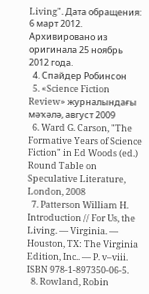Living". Дата обращения: 6 март 2012. Архивировано из оригинала 25 ноябрь 2012 года.
  4. Спайдер Робинсон
  5. «Science Fiction Review» журналындағы мәҡәлә, август 2009
  6. Ward G. Carson, "The Formative Years of Science Fiction" in Ed Woods (ed.) Round Table on Speculative Literature, London, 2008
  7. Patterson William H. Introduction // For Us, the Living. — Virginia. — Houston, TX: The Virginia Edition, Inc.. — P. v–viii. ISBN 978-1-897350-06-5.
  8. Rowland, Robin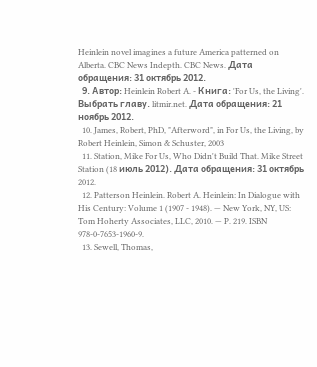Heinlein novel imagines a future America patterned on Alberta. CBC News Indepth. CBC News. Дата обращения: 31 октябрь 2012.
  9. Автор: Heinlein Robert A. - Книга: 'For Us, the Living'. Выбрать главу. litmir.net. Дата обращения: 21 ноябрь 2012.
  10. James, Robert, PhD, "Afterword", in For Us, the Living, by Robert Heinlein, Simon & Schuster, 2003
  11. Station, Mike For Us, Who Didn't Build That. Mike Street Station (18 июль 2012). Дата обращения: 31 октябрь 2012.
  12. Patterson Heinlein. Robert A. Heinlein: In Dialogue with His Century: Volume 1 (1907 - 1948). — New York, NY, US: Tom Hoherty Associates, LLC, 2010. — P. 219. ISBN 978-0-7653-1960-9.
  13. Sewell, Thomas,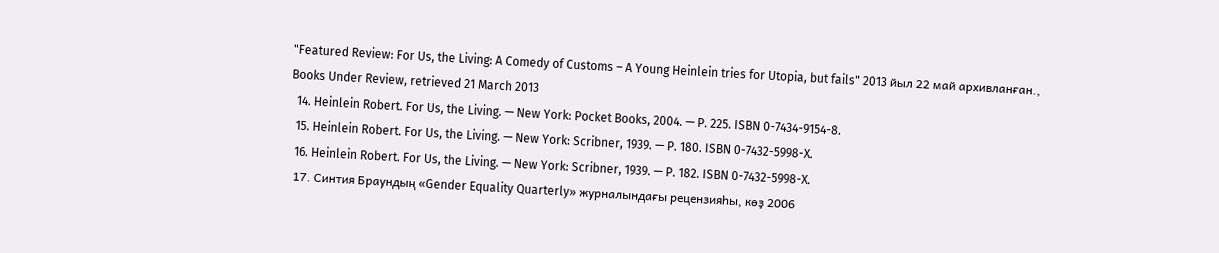"Featured Review: For Us, the Living: A Comedy of Customs – A Young Heinlein tries for Utopia, but fails" 2013 йыл 22 май архивланған., Books Under Review, retrieved 21 March 2013
  14. Heinlein Robert. For Us, the Living. — New York: Pocket Books, 2004. — P. 225. ISBN 0-7434-9154-8.
  15. Heinlein Robert. For Us, the Living. — New York: Scribner, 1939. — P. 180. ISBN 0-7432-5998-X.
  16. Heinlein Robert. For Us, the Living. — New York: Scribner, 1939. — P. 182. ISBN 0-7432-5998-X.
  17. Синтия Браундың «Gender Equality Quarterly» журналындағы рецензияһы, көҙ 2006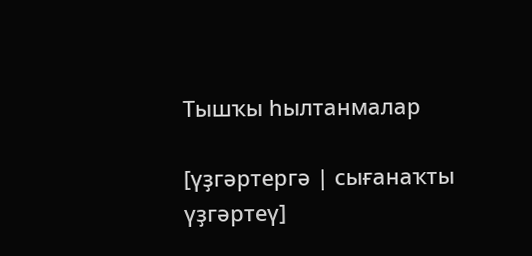Тышҡы һылтанмалар

[үҙгәртергә | сығанаҡты үҙгәртеү]